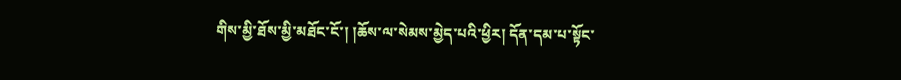གིས་མྱི་ཐོས་མྱི་མཐོང་ངོ་། །ཆོས་ལ་སེམས་མྱེད་པའི་ཕྱིར། དོན་དམ་པ་སྟོང་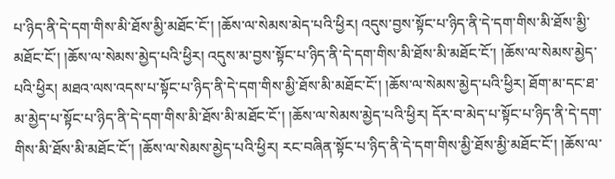པ་ཉིད་ནི་དེ་དག་གིས་མི་ཐོས་མྱི་མཐོང་ངོ་། །ཆོས་ལ་སེམས་མེད་པའི་ཕྱིར། འདུས་བྱས་སྟོང་པ་ཉིད་ནི་དེ་དག་གིས་མི་ཐོས་མྱི་མཐོང་ངོ་། །ཆོས་ལ་སེམས་མྱེད་པའི་ཕྱིར། འདུས་མ་བྱས་སྟོང་པ་ཉིད་ནི་དེ་དག་གིས་མི་ཐོས་མི་མཐོང་ངོ་། །ཆོས་ལ་སེམས་མྱེད་པའི་ཕྱིར། མཐའ་ལས་འདས་པ་སྟོང་པ་ཉིད་ནི་དེ་དག་གིས་མྱི་ཐོས་མི་མཐོང་ངོ་། །ཆོས་ལ་སེམས་མྱེད་པའི་ཕྱིར། ཐོག་མ་དང་ཐ་མ་མྱེད་པ་སྟོང་པ་ཉིད་ནི་དེ་དག་གིས་མི་ཐོས་མི་མཐོང་ངོ་། །ཆོས་ལ་སེམས་མྱེད་པའི་ཕྱིར། དོར་བ་མེད་པ་སྟོང་པ་ཉིད་ནི་དེ་དག་གིས་མི་ཐོས་མི་མཐོང་ངོ་། །ཆོས་ལ་སེམས་མྱེད་པའི་ཕྱིར། རང་བཞིན་སྟོང་པ་ཉིད་ནི་དེ་དག་གིས་མྱི་ཐོས་མྱི་མཐོང་ངོ་། །ཆོས་ལ་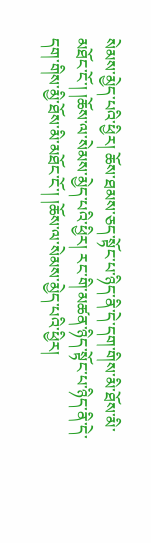སེམས་མྱེད་པའི་ཕྱིར། ཆོས་ཐམས་ཅད་སྟོང་པ་ཉིད་ནི་དེ་དག་གིས་མི་ཐོས་མི་མཐོང་ངོ་། །ཆོས་ལ་སེམས་མྱེད་པའི་ཕྱིར། རང་གི་མཚན་ཉིད་སྟོང་པ་ཉིད་ནི་དེ་དག་གིས་མྱི་ཐོས་མི་མཐོང་ངོ་། །ཆོས་ལ་སེམས་མྱེད་པའི་ཕྱིར།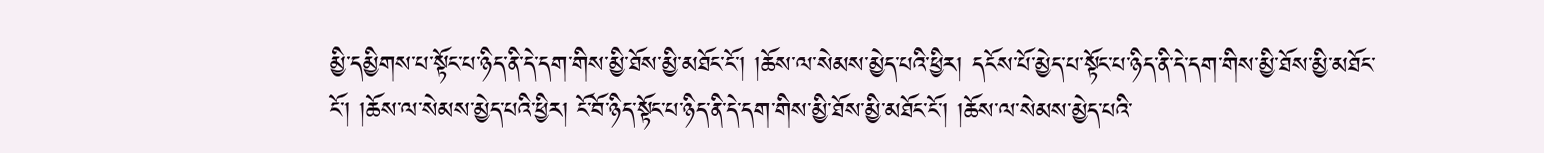མྱི་དམྱིགས་པ་སྟོང་པ་ཉིད་ནི་དེ་དག་གིས་མྱི་ཐོས་མྱི་མཐོང་ངོ་། །ཆོས་ལ་སེམས་མྱེད་པའི་ཕྱིར། དངོས་པོ་མྱེད་པ་སྟོང་པ་ཉིད་ནི་དེ་དག་གིས་མྱི་ཐོས་མྱི་མཐོང་ངོ་། །ཆོས་ལ་སེམས་མྱེད་པའི་ཕྱིར། ངོ་བོ་ཉིད་སྟོང་པ་ཉིད་ནི་དེ་དག་གིས་མྱི་ཐོས་མྱི་མཐོང་ངོ་། །ཆོས་ལ་སེམས་མྱེད་པའི་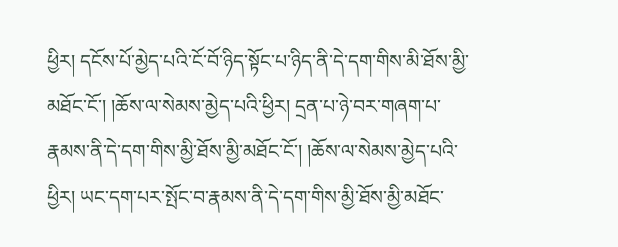ཕྱིར། དངོས་པོ་མྱེད་པའི་ངོ་བོ་ཉིད་སྟོང་པ་ཉིད་ནི་དེ་དག་གིས་མི་ཐོས་མྱི་མཐོང་ངོ་། །ཆོས་ལ་སེམས་མྱེད་པའི་ཕྱིར། དྲན་པ་ཉེ་བར་གཞག་པ་རྣམས་ནི་དེ་དག་གིས་མྱི་ཐོས་མྱི་མཐོང་ངོ་། །ཆོས་ལ་སེམས་མྱེད་པའི་ཕྱིར། ཡང་དག་པར་སྤོང་བ་རྣམས་ནི་དེ་དག་གིས་མྱི་ཐོས་མྱི་མཐོང་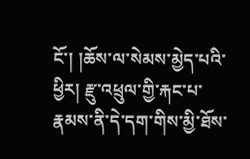ངོ་། །ཆོས་ལ་སེམས་མྱེད་པའི་ཕྱིར། རྫུ་འཕྲུལ་གྱི་རྐང་པ་རྣམས་ནི་དེ་དག་གིས་མྱི་ཐོས་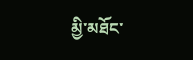མྱི་མཐོང་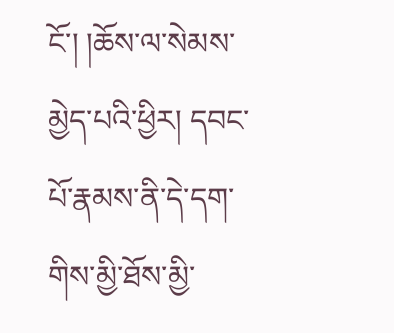ངོ་། །ཆོས་ལ་སེམས་མྱེད་པའི་ཕྱིར། དབང་པོ་རྣམས་ནི་དེ་དག་གིས་མྱི་ཐོས་མྱི་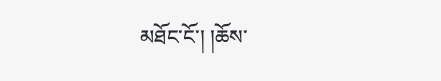མཐོང་ངོ་། །ཆོས་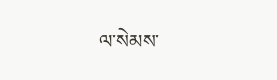ལ་སེམས་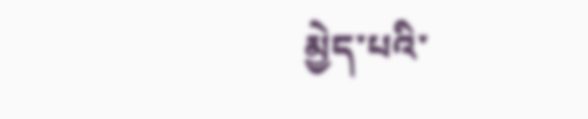མྱེད་པའི་